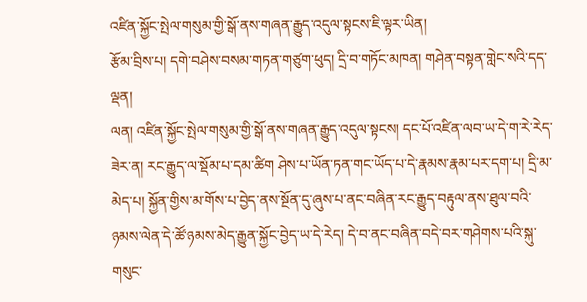འཛིན་སྐྱོང་སྤེལ་གསུམ་གྱི་སྒོ་ནས་གཞན་རྒྱུད་འདུལ་སྟངས་ཇི་ལྟར་ཡིན།
རྩོམ་བྲིས་པ། དགེ་བཤེས་བསམ་གཏན་གཙུག་ཕུད། དྲི་བ་གཏོང་མཁན། གཤེན་བསྟན་གླེང་སའི་དད་ལྡན།
ལན། འཛིན་སྐྱོང་སྤེལ་གསུམ་གྱི་སྒོ་ནས་གཞན་རྒྱུད་འདུལ་སྟངས། དང་པོ་འཛིན་ལབ་ཡ་དེ་ག་རེ་རེད་ཟེར་ན། རང་རྒྱུད་ལ་སྡོམ་པ་དམ་ཚིག ཤེས་པ་ཡོན་ཏན་གང་ཡོད་པ་དེ་རྣམས་རྣམ་པར་དག་པ། དྲི་མ་མེད་པ། སྐྱོན་གྱིས་མ་གོས་པ་བྱེད་ནས་སྔོན་དུ་ཞུས་པ་ནང་བཞིན་རང་རྒྱུད་བརྟུལ་ནས་ཐུལ་བའི་ཉམས་ལེན་དེ་ཚོ་ཉམས་མེད་རྒྱུན་སྐྱོང་བྱེད་ཡ་དེ་རེད། དེ་བ་ནང་བཞིན་བདེ་བར་གཤེགས་པའི་སྐུ་གསུང་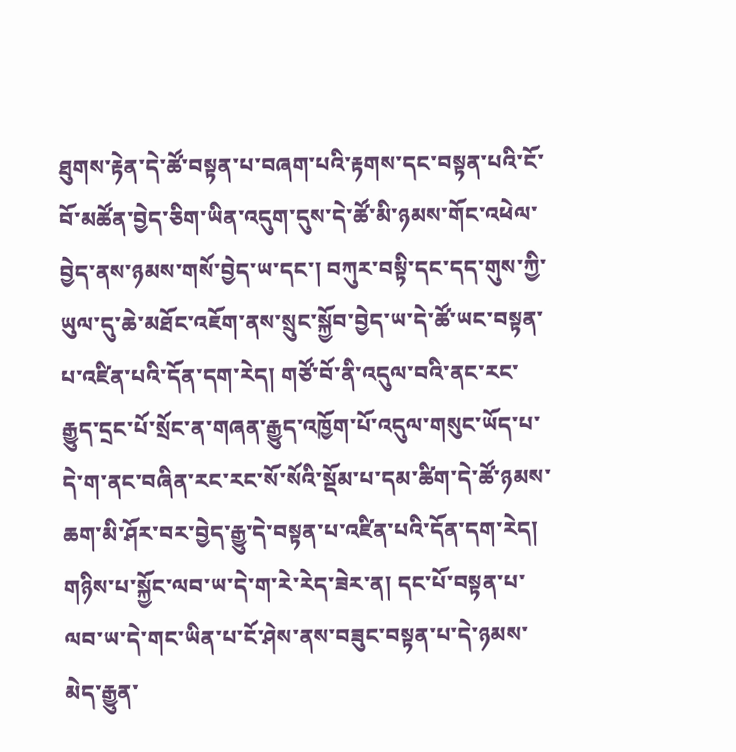ཐུགས་རྟེན་དེ་ཚོ་བསྟན་པ་བཞག་པའི་རྟགས་དང་བསྟན་པའི་ངོ་བོ་མཚོན་བྱེད་ཅིག་ཡིན་འདུག་དུས་དེ་ཚོ་མི་ཉམས་གོང་འཕེལ་བྱེད་ནས་ཉམས་གསོ་བྱེད་ཡ་དང་། བཀུར་བསྟི་དང་དད་གུས་ཀྱི་ཡུལ་དུ་ཆེ་མཐོང་འཇོག་ནས་སྲུང་སྐྱོབ་བྱེད་ཡ་དེ་ཚོ་ཡང་བསྟན་པ་འཛིན་པའི་དོན་དག་རེད། གཙོ་བོ་ནི་འདུལ་བའི་ནང་རང་རྒྱུད་དྲང་པོ་སྲོང་ན་གཞན་རྒྱུད་འཁྱོག་པོ་འདུལ་གསུང་ཡོད་པ་དེ་ག་ནང་བཞིན་རང་རང་སོ་སོའི་སྡོམ་པ་དམ་ཚིག་དེ་ཚོ་ཉམས་ཆག་མི་ཤོར་བར་བྱེད་རྒྱུ་དེ་བསྟན་པ་འཛིན་པའི་དོན་དག་རེད།
གཉིས་པ་སྐྱོང་ལབ་ཡ་དེ་ག་རེ་རེད་ཟེར་ན། དང་པོ་བསྟན་པ་ལབ་ཡ་དེ་གང་ཡིན་པ་ངོ་ཤེས་ནས་བཟུང་བསྟན་པ་དེ་ཉམས་མེད་རྒྱུན་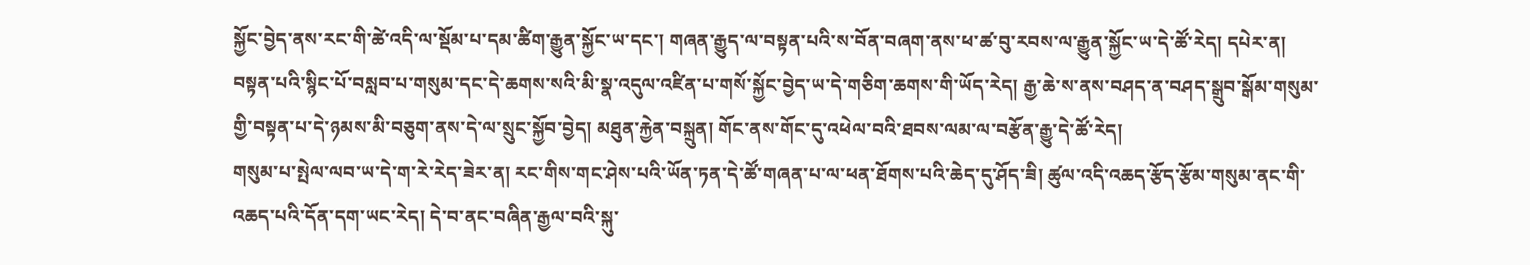སྐྱོང་བྱེད་ནས་རང་གི་ཚེ་འདི་ལ་སྡོམ་པ་དམ་ཚིག་རྒྱུན་སྐྱོང་ཡ་དང་། གཞན་རྒྱུད་ལ་བསྟན་པའི་ས་བོན་བཞག་ནས་ཕ་ཚ་བུ་རབས་ལ་རྒྱུན་སྐྱོང་ཡ་དེ་ཚོ་རེད། དཔེར་ན། བསྟན་པའི་སྙིང་པོ་བསླབ་པ་གསུམ་དང་དེ་ཆགས་སའི་མི་སྣ་འདུལ་འཛིན་པ་གསོ་སྐྱོང་བྱེད་ཡ་དེ་གཅིག་ཆགས་གི་ཡོད་རེད། རྒྱ་ཆེ་ས་ནས་བཤད་ན་བཤད་སྒྲུབ་སྒོམ་གསུམ་གྱི་བསྟན་པ་དེ་ཉམས་མི་བཅུག་ནས་དེ་ལ་སྲུང་སྐྱོབ་བྱེད། མཐུན་རྐྱེན་བསྐྲུན། གོང་ནས་གོང་དུ་འཕེལ་བའི་ཐབས་ལམ་ལ་བརྩོན་རྒྱུ་དེ་ཚོ་རེད།
གསུམ་པ་སྤེལ་ལབ་ཡ་དེ་ག་རེ་རེད་ཟེར་ན། རང་གིས་གང་ཤེས་པའི་ཡོན་ཏན་དེ་ཚོ་གཞན་པ་ལ་ཕན་ཐོགས་པའི་ཆེད་དུ་ཤོད་ཟི། ཚུལ་འདི་འཆད་རྩོད་རྩོམ་གསུམ་ནང་གི་འཆད་པའི་དོན་དག་ཡང་རེད། དེ་བ་ནང་བཞིན་རྒྱལ་བའི་སྐུ་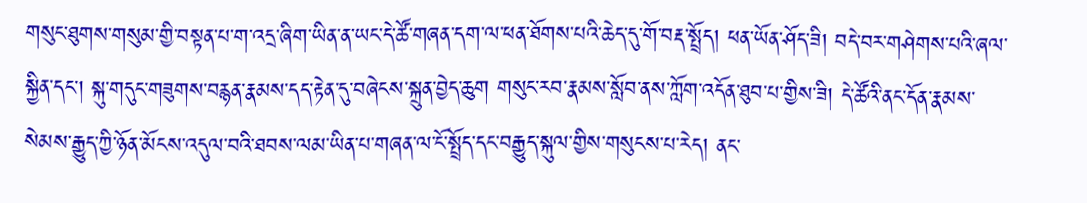གསུང་ཐུགས་གསུམ་གྱི་བསྟན་པ་ག་འདྲ་ཞིག་ཡིན་ན་ཡང་དེ་ཚོ་གཞན་དག་ལ་ཕན་ཐོགས་པའི་ཆེད་དུ་གོ་བརྡ་སྤྲོད། ཕན་ཡོན་ཤོད་ཟི། བདེ་བར་གཤེགས་པའི་ཞལ་སྐྱིན་དང་། སྐུ་གདུང་གཟུགས་བརྙན་རྣམས་དད་རྟེན་དུ་བཞེངས་སྐྲུན་བྱེད་ཆུག གསུང་རབ་རྣམས་སློབ་ནས་ཀློག་འདོན་ཐུབ་པ་གྱིས་ཟི། དེ་ཚོའི་ནང་དོན་རྣམས་སེམས་རྒྱུད་ཀྱི་ཉོན་མོངས་འདུལ་བའི་ཐབས་ལམ་ཡིན་པ་གཞན་ལ་ངོ་སྤྲོད་དང་བརྒྱུད་སྐུལ་གྱིས་གསུངས་པ་རེད། ནང་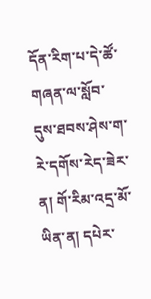དོན་རིག་པ་དེ་ཚོ་གཞན་ལ་སློབ་དུས་ཐབས་ཤེས་ག་རེ་དགོས་རེད་ཟེར་ན། གོ་རིམ་འདྲ་མོ་ཡིན་ན། དཔེར་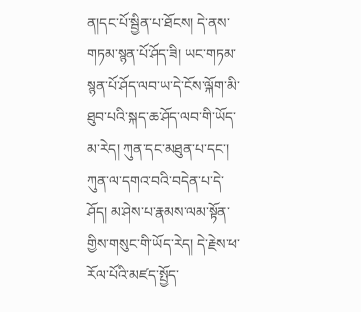ན།དང་པོ་སྦྱིན་པ་ཐོངས། དེ་ནས་གཏམ་སྙན་པོ་ཤོད་ཟི། ཡང་གཏམ་སྙན་པོ་ཤོད་ལབ་ཡ་དེ་ངོས་ལྐོག་མི་ཐུབ་པའི་སྐད་ཆ་ཤོད་ལབ་གི་ཡོད་མ་རེད། ཀུན་དང་མཐུན་པ་དང་། ཀུན་ལ་དགའ་བའི་བདེན་པ་དེ་ཤོད། མ་ཤེས་པ་རྣམས་ལམ་སྟོན་གྱིས་གསུང་གི་ཡོད་རེད། དེ་རྗེས་ཕ་རོལ་པོའི་མཛད་སྤྱོད་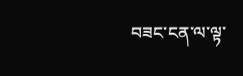བཟང་ངན་ལ་ལྟ་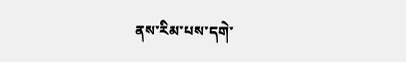ནས་རིམ་པས་དགེ་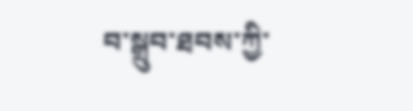བ་སྒྲུབ་ཐབས་ཀྱི་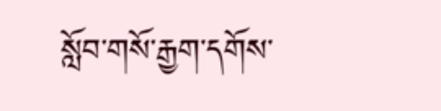སློབ་གསོ་རྒྱག་དགོས་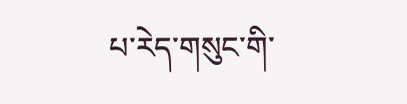པ་རེད་གསུང་གི་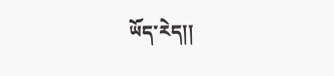ཡོད་རེད།།